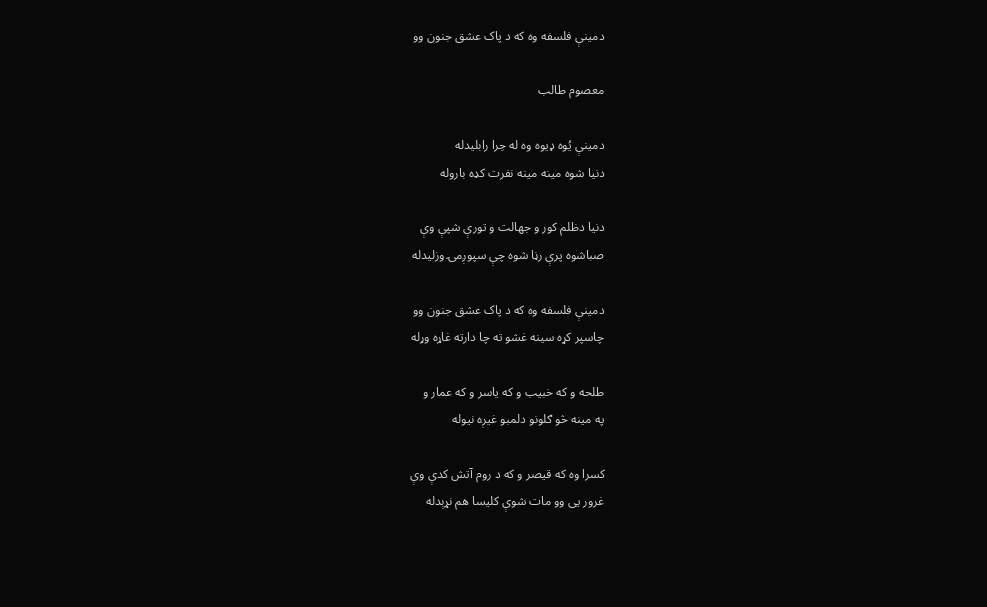دمینې فلسفه وه که د پاک عشق جنون وو

معصوم طالب

دمینې یُوه ډیوه وه له حِرا رابلیدله
دنیا شوه مینه مینه نفرت کډه باروله

دنیا دظلم کور و جهالت و تورې شپې وې
صباشوه پرې رڼا شوه چې سپوږمۍ وزلیدله

دمینې فلسفه وه که د پاک عشق جنون وو
چاسپر کړه سینه غشو ته چا دارته غاړه وړله

طلحه و که خبیب و که یاسر و که عمار و
په مینه څو ګلونو دلمبو غیږه نیوله

کسرا وه که قیصر و که د روم آتش کدې وې
غرور یی وو مات شوې کلیسا هم نړېدله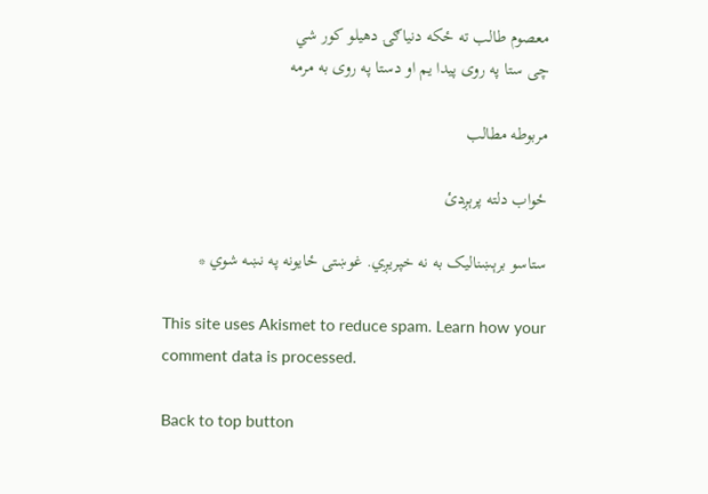معصوم طالب ته ځکه دنیاګۍ دهیلو کور شي
چی ستا په روی پیدا یم او دستا په روی به مرمه

مربوطه مطالب

ځواب دلته پرېږدئ

ستاسو برېښناليک به نه خپريږي. غوښتى ځایونه په نښه شوي *

This site uses Akismet to reduce spam. Learn how your comment data is processed.

Back to top button